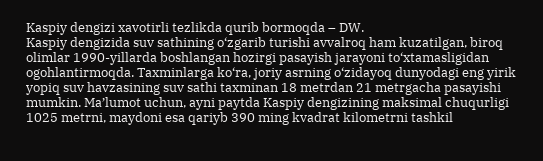Kaspiy dengizi xavotirli tezlikda qurib bormoqda – DW.
Kaspiy dengizida suv sathining o‘zgarib turishi avvalroq ham kuzatilgan, biroq olimlar 1990-yillarda boshlangan hozirgi pasayish jarayoni to‘xtamasligidan ogohlantirmoqda. Taxminlarga ko‘ra, joriy asrning o‘zidayoq dunyodagi eng yirik yopiq suv havzasining suv sathi taxminan 18 metrdan 21 metrgacha pasayishi mumkin. Ma’lumot uchun, ayni paytda Kaspiy dengizining maksimal chuqurligi 1025 metrni, maydoni esa qariyb 390 ming kvadrat kilometrni tashkil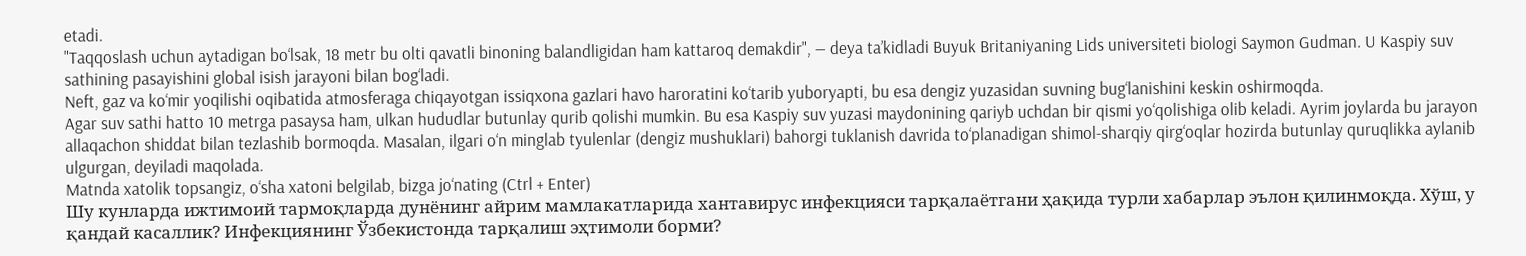etadi.
"Taqqoslash uchun aytadigan bo‘lsak, 18 metr bu olti qavatli binoning balandligidan ham kattaroq demakdir", — deya ta’kidladi Buyuk Britaniyaning Lids universiteti biologi Saymon Gudman. U Kaspiy suv sathining pasayishini global isish jarayoni bilan bog‘ladi.
Neft, gaz va ko‘mir yoqilishi oqibatida atmosferaga chiqayotgan issiqxona gazlari havo haroratini ko‘tarib yuboryapti, bu esa dengiz yuzasidan suvning bug‘lanishini keskin oshirmoqda.
Agar suv sathi hatto 10 metrga pasaysa ham, ulkan hududlar butunlay qurib qolishi mumkin. Bu esa Kaspiy suv yuzasi maydonining qariyb uchdan bir qismi yo‘qolishiga olib keladi. Ayrim joylarda bu jarayon allaqachon shiddat bilan tezlashib bormoqda. Masalan, ilgari o‘n minglab tyulenlar (dengiz mushuklari) bahorgi tuklanish davrida to‘planadigan shimol-sharqiy qirg‘oqlar hozirda butunlay quruqlikka aylanib ulgurgan, deyiladi maqolada.
Matnda xatolik topsangiz, o‘sha xatoni belgilab, bizga jo‘nating (Ctrl + Enter)
Шу кунларда ижтимоий тармоқларда дунёнинг айрим мамлакатларида хантавирус инфекцияси тарқалаётгани ҳақида турли хабарлар эълон қилинмоқда. Хўш, у қандай касаллик? Инфекциянинг Ўзбекистонда тарқалиш эҳтимоли борми?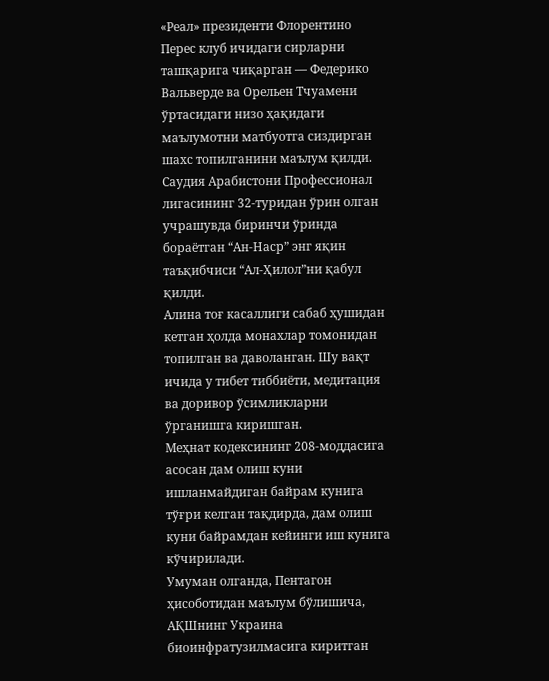«Реал» президенти Флорентино Перес клуб ичидаги сирларни ташқарига чиқарган — Федерико Вальверде ва Орельен Тчуамени ўртасидаги низо ҳақидаги маълумотни матбуотга сиздирган шахс топилганини маълум қилди.
Саудия Арабистони Профессионал лигасининг 32-туридан ўрин олган учрашувда биринчи ўринда бораётган “Ан-Наср” энг яқин таъқибчиси “Ал-Ҳилол”ни қабул қилди.
Алина тоғ касаллиги сабаб ҳушидан кетган ҳолда монахлар томонидан топилган ва даволанган. Шу вақт ичида у тибет тиббиёти, медитация ва доривор ўсимликларни ўрганишга киришган.
Меҳнат кодексининг 208-моддасига асосан дам олиш куни ишланмайдиган байрам кунига тўғри келган тақдирда, дам олиш куни байрамдан кейинги иш кунига кўчирилади.
Умуман олганда, Пентагон ҳисоботидан маълум бўлишича, АҚШнинг Украина биоинфратузилмасига киритган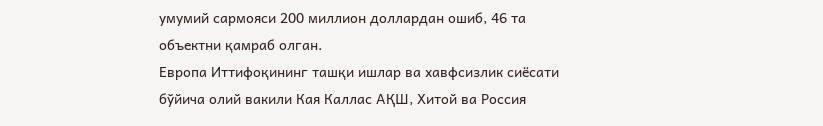умумий сармояси 200 миллион доллардан ошиб, 46 та объектни қамраб олган.
Европа Иттифоқининг ташқи ишлар ва хавфсизлик сиёсати бўйича олий вакили Кая Каллас АҚШ, Хитой ва Россия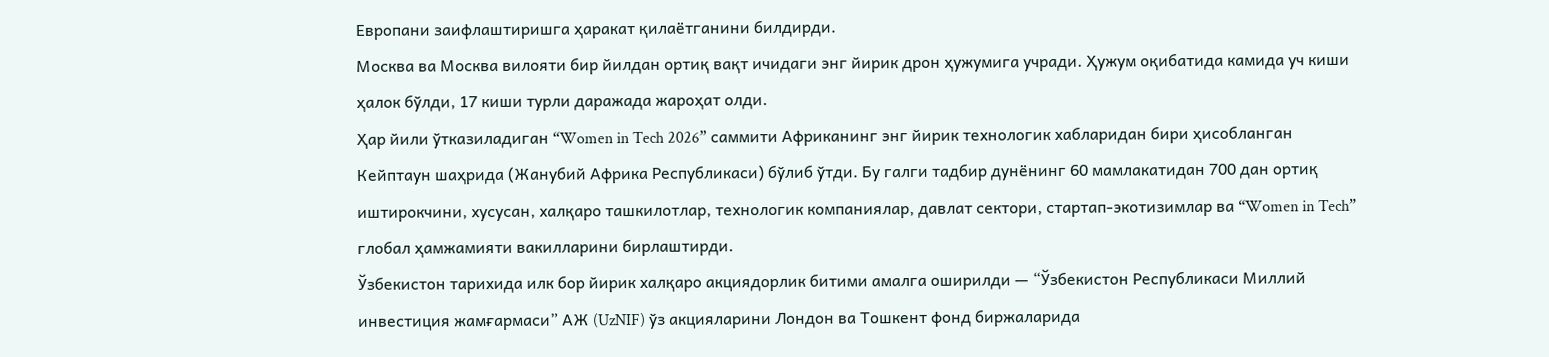Европани заифлаштиришга ҳаракат қилаётганини билдирди.
Москва ва Москва вилояти бир йилдан ортиқ вақт ичидаги энг йирик дрон ҳужумига учради. Ҳужум оқибатида камида уч киши ҳалок бўлди, 17 киши турли даражада жароҳат олди.
Ҳар йили ўтказиладиган “Women in Tech 2026” саммити Африканинг энг йирик технологик хабларидан бири ҳисобланган Кейптаун шаҳрида (Жанубий Африка Республикаси) бўлиб ўтди. Бу галги тадбир дунёнинг 60 мамлакатидан 700 дан ортиқ иштирокчини, хусусан, халқаро ташкилотлар, технологик компаниялар, давлат сектори, стартап-экотизимлар ва “Women in Tech” глобал ҳамжамияти вакилларини бирлаштирди.
Ўзбекистон тарихида илк бор йирик халқаро акциядорлик битими амалга оширилди — “Ўзбекистон Республикаси Миллий инвестиция жамғармаси” АЖ (UzNIF) ўз акцияларини Лондон ва Тошкент фонд биржаларида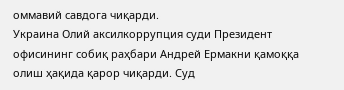оммавий савдога чиқарди.
Украина Олий аксилкоррупция суди Президент офисининг собиқ раҳбари Андрей Ермакни қамоққа олиш ҳақида қарор чиқарди. Суд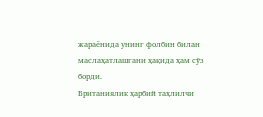жараёнида унинг фолбин билан маслаҳатлашгани ҳақида ҳам сўз борди.
Британиялик ҳарбий таҳлилчи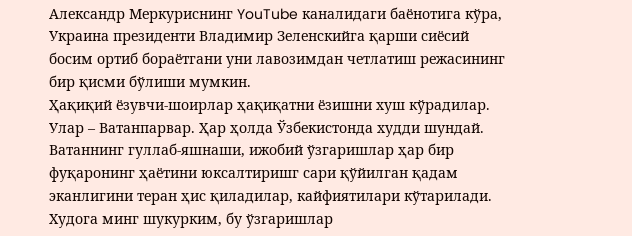Александр Меркуриснинг YouTube каналидаги баёнотига кўра, Украина президенти Владимир Зеленскийга қарши сиёсий босим ортиб бораётгани уни лавозимдан четлатиш режасининг бир қисми бўлиши мумкин.
Ҳақиқий ёзувчи-шоирлар ҳақиқатни ёзишни хуш кўрадилар. Улар – Ватанпарвар. Ҳар ҳолда Ўзбекистонда худди шундай. Ватаннинг гуллаб-яшнаши, ижобий ўзгаришлар ҳар бир фуқаронинг ҳаётини юксалтиришг сари қўйилган қадам эканлигини теран ҳис қиладилар, кайфиятилари кўтарилади. Худога минг шукурким, бу ўзгаришлар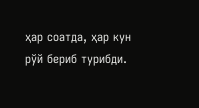ҳар соатда, ҳар кун рўй бериб турибди.